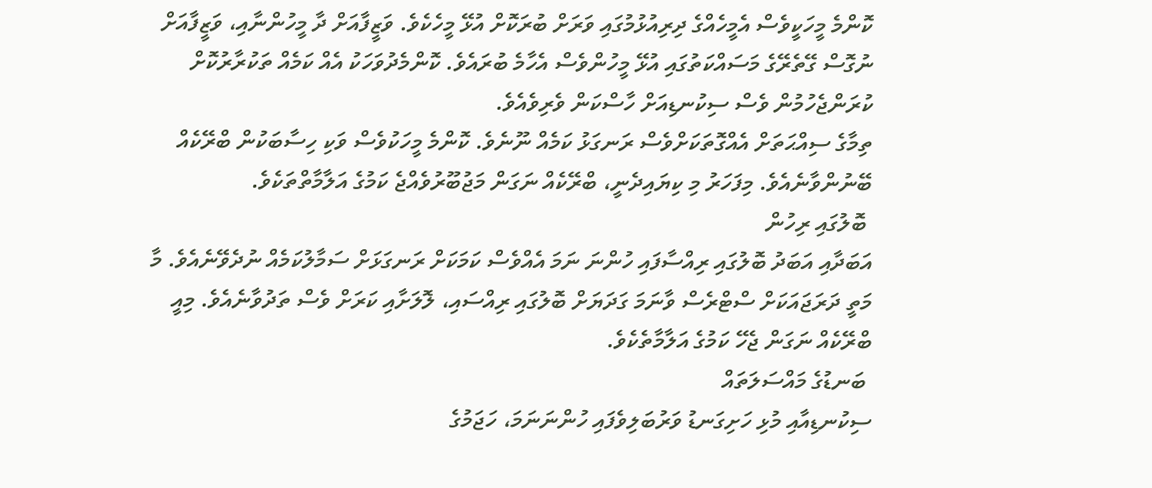ކޮންމެ މީހަކީވެސް އެމީހެއްގެ ދިރިއުޅުމުގައި ވަރަށް ބުރަކޮށް އުޅޭ މީހެކެވެ. ވަޒީފާއަށް ދާ މީހުންނާއި، ވަޒީފާއަށް ނުގޮސް ގޭތެރޭގެ މަސައްކަތުގައި އުޅޭ މީހުންވެސް އެހާމެ ބުރައެވެ. ކޮންމެދުވަހަކު އެއް ކަމެއް ތަކުރާރުކޮށް ކުރަންޖެހުމުން ވެސް ސިކުނޑިއަށް ހާސްކަން ވެރިވެއެވެ.
ތިމާގެ ސިއްޙަތަށް އެއްގޮތަކަށްވެސް ރަނގަޅު ކަމެއް ނޫނެވެ. ކޮންމެ މީހަކުވެސް ވަކި ހިސާބަކުން ބްރޭކެއް ބޭނުންވާނެއެވެ. މިފަހަރު މި ކިޔައިދެނީ، ބްރޭކެއް ނަގަން މަޖުބޫރުވެއްޖެ ކަމުގެ އަލާމާތްތަކެވެ.
 ބޮލުގައި ރިހުން
އަބަދާއި އަބަދު ބޮލުގައި ރިއްސާފައި ހުންނަ ނަމަ އެއްވެސް ކަމަކަށް ރަނގަޅަށް ސަމާލުކަމެއް ނުދެވޭނެއެވެ. މާ މަތީ ދަރަޖައަކަށް ސްޓްރެސް ވާނަމަ ގަދަޔަށް ބޮލުގައި ރިއްސައި، ލޮލަށާއި ކަރަށް ވެސް ތަދުވާނެއެވެ. މިއީ ބްރޭކެއް ނަގަން ޖެހޭ ކަމުގެ އަލާމާތެކެވެ.
 ބަނޑުގެ މައްސަލަތައް
ސިކުނޑިއާއި މުޅި ހަށިގަނޑު ވަރުބަލިވެފައި ހުންނަނަމަ، ހަޖަމުގެ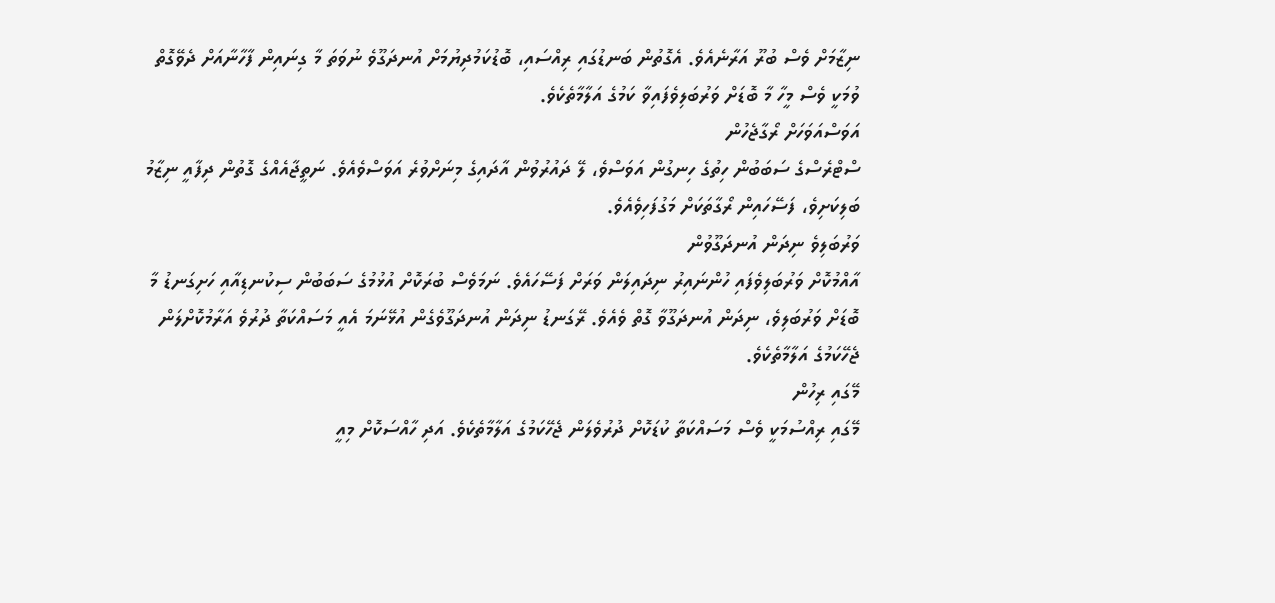ނިޒާމަށް ވެސް ބުރޫ އަރާނެއެވެ. އެގޮތުން ބަނޑުގައި ރިއްސައި، ބޮޑުކަމުދިޔުމަށް އުނދަގޫވެ ނުވަތަ މާ ގިނައިން ފާހާނާއަށް ދެވޭގޮތް ވުމަކީ ވެސް މީހާ މާ ބޮޑަށް ވަރުބަލިވެފައިވާ ކަމުގެ އަލާމާތެކެވެ.
އަވަސްއަވަހަށް ރޯގާޖެހުން
ސްޓްރެސްގެ ސަބަބުން ހިތުގެ ހިނގުން އަވަސްވެ، ލޭ ދައުރުވުން އާދައިގެ މިނަށްވުރެ އަވަސްވެއެވެ. ނަތީޖާއެއްގެ ގޮތުން ދިފާއީ ނިޒާމު ބަލިކަށިވެ، ފަސޭހައިން ރޯގާތަކަށް މަގުފަހިވެއެވެ.
ވަރުބަލިވެ ނިދަން އުނދަގޫވުން
އާއްމުކޮށް ވަރުބަލިވެފައި ހުންނައިރު ނިދައިލަން ވަރަށް ފަސޭހައެވެ. ނަމަވެސް ބުރަކޮށް އުޅުމުގެ ސަބަބުން ސިކުނޑިއާއި ހަށިގަނޑު މާ ބޮޑަށް ވަރުބަލިވެ، ނިދަން އުނދަގޫވާ ގޮތް ވެއެވެ. ރޭގަނޑު ނިދަން އުނދަގޫވެގެން އުޅޭނަމަ އެއީ މަސައްކަތާ ދުރުވެ އަރާމުކޮށްލަން ޖެހޭކަމުގެ އަލާމާތެކެވެ.
މޭގައި ރިހުން
މޭގައި ރިއްސުމަކީ ވެސް މަސައްކަތާ ކުޑަކޮށް ދުރުވެލަން ޖެހޭކަމުގެ އަލާމާތެކެވެ. އަދި ހާއްސަކޮށް މިއީ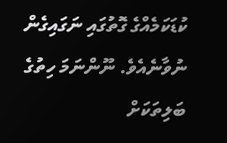ކުޑަކަމެއްގެ ގޮތުގައި ނަގައިގެން ނުވާނެއެވެ. ނޫންނަމަ ހިތުގެ ބަލިތަކަށް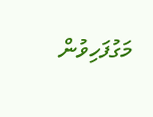މަގުފަހިވުން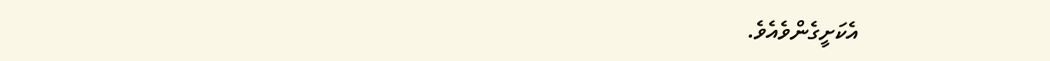އެކަށީގެންވެއެވެ.